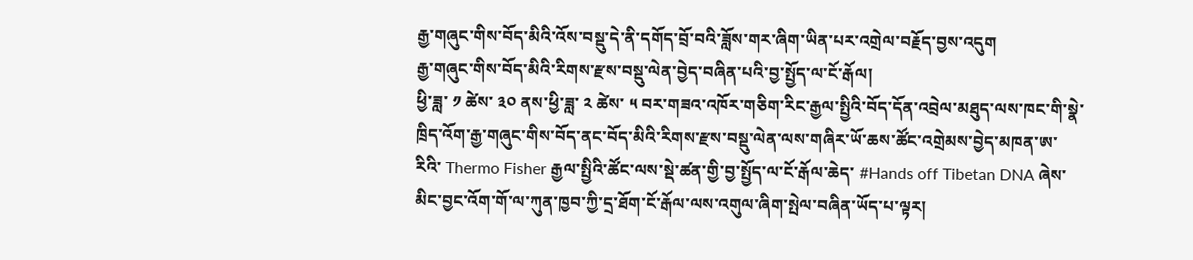རྒྱ་གཞུང་གིས་བོད་མིའི་འོས་བསྡུ་དེ་ནི་དགོད་བྲོ་བའི་ཟློས་གར་ཞིག་ཡིན་པར་འགྲེལ་བརྗོད་བྱས་འདུག
རྒྱ་གཞུང་གིས་བོད་མིའི་རིགས་རྫས་བསྡུ་ལེན་བྱེད་བཞིན་པའི་བྱ་སྤྱོད་ལ་ངོ་རྒོལ།
ཕྱི་ཟླ་ ༡ ཚེས་ ༣༠ ནས་ཕྱི་ཟླ་ ༢ ཚེས་ ༥ བར་གཟའ་འཁོར་གཅིག་རིང་རྒྱལ་སྤྱིའི་བོད་དོན་འབྲེལ་མཐུད་ལས་ཁང་གི་སྣེ་ཁྲིད་འོག་རྒྱ་གཞུང་གིས་བོད་ནང་བོད་མིའི་རིགས་རྫས་བསྡུ་ལེན་ལས་གཞིར་ཡོ་ཆས་ཚོང་འགྲེམས་བྱེད་མཁན་ཨ་རིའི་ Thermo Fisher རྒྱལ་སྤྱིའི་ཚོང་ལས་སྡེ་ཚན་གྱི་བྱ་སྤྱོད་ལ་ངོ་རྒོལ་ཆེད་ #Hands off Tibetan DNA ཞེས་མིང་བྱང་འོག་གོ་ལ་ཀུན་ཁྱབ་ཀྱི་དྲ་ཐོག་ངོ་རྒོལ་ལས་འགུལ་ཞིག་སྤེལ་བཞིན་ཡོད་པ་ལྟར།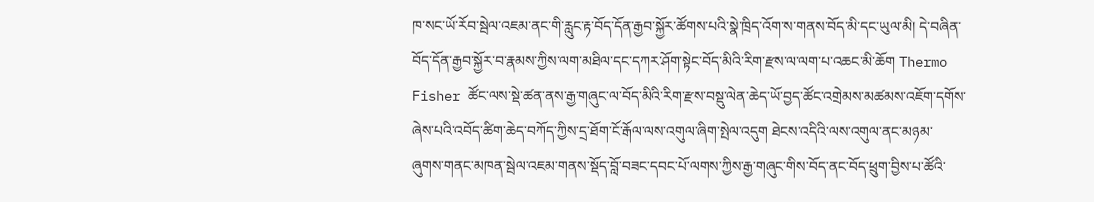ཁ་སང་ཡོ་རོབ་སྦེལ་འཇམ་ནང་གི་རླུང་རྟ་བོད་དོན་རྒྱབ་སྐྱོར་ཚོགས་པའི་སྣེ་ཁྲིད་འོག་ས་གནས་བོད་མི་དང་ཡུལ་མི། དེ་བཞིན་བོད་དོན་རྒྱབ་སྐྱོར་བ་རྣམས་ཀྱིས་ལག་མཐིལ་དང་དཀར་ཤོག་སྟེང་བོད་མིའི་རིག་རྫས་ལ་ལག་པ་འཆང་མི་ཆོག Thermo Fisher ཚོང་ལས་སྡེ་ཚན་ནས་རྒྱ་གཞུང་ལ་བོད་མིའི་རིག་རྫས་བསྡུ་ལེན་ཆེད་ཡོ་བྱད་ཚོང་འགྲེམས་མཚམས་འཇོག་དགོས་ཞེས་པའི་འབོད་ཚིག་ཆེད་བཀོད་ཀྱིས་དྲ་ཐོག་ངོ་རྒོལ་ལས་འགུལ་ཞིག་སྤེལ་འདུག ཐེངས་འདིའི་ལས་འགུལ་ནང་མཉམ་ཞུགས་གནང་མཁན་སྦེལ་འཇམ་གནས་སྡོད་བློ་བཟང་དབང་པོ་ལགས་ཀྱིས་རྒྱ་གཞུང་གིས་བོད་ནང་བོད་ཕྲུག་བྱིས་པ་ཚོའི་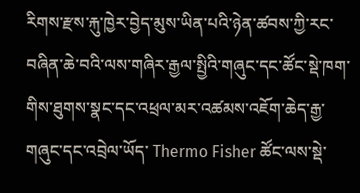རིགས་རྫས་རྐུ་ཁྱེར་བྱེད་མུས་ཡིན་པའི་ཉེན་ཚབས་ཀྱི་རང་བཞིན་ཆེ་བའི་ལས་གཞིར་རྒྱལ་སྤྱིའི་གཞུང་དང་ཚོང་སྡེ་ཁག་གིས་ཐུགས་སྣང་དང་འཕྲལ་མར་འཚམས་འཇོག་ཆེད་རྒྱ་གཞུང་དང་འབྲེལ་ཡོད་ Thermo Fisher ཚོང་ལས་སྡེ་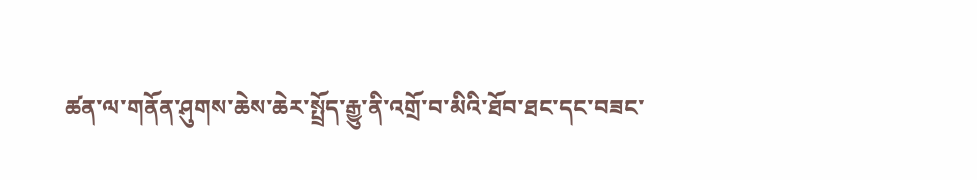ཚན་ལ་གནོན་ཤུགས་ཆེས་ཆེར་སྤྲོད་རྒྱུ་ནི་འགྲོ་བ་མིའི་ཐོབ་ཐང་དང་བཟང་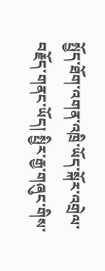སྤྱོད་ཐོག་འགན་འཁྲི་ཡོད་སྐོར་འགྲེལ་བརྗོད་གནང་ཡོད། སྤྱིར་རྒྱ་གཞུང་གིས་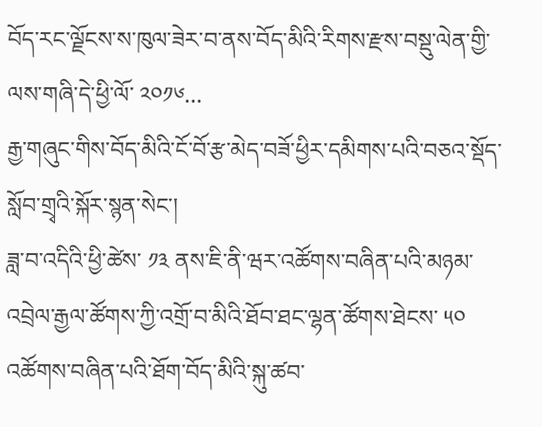བོད་རང་ལྗོངས་ས་ཁུལ་ཟེར་བ་ནས་བོད་མིའི་རིགས་རྫས་བསྡུ་ལེན་གྱི་ལས་གཞི་དེ་ཕྱི་ལོ་ ༢༠༡༦...
རྒྱ་གཞུང་གིས་བོད་མིའི་ངོ་བོ་རྩ་མེད་བཟོ་ཕྱིར་དམིགས་པའི་བཅའ་སྡོད་སློབ་གྲྭའི་སྐོར་སྙན་སེང་།
ཟླ་བ་འདིའི་ཕྱི་ཚེས་ ༡༣ ནས་ཇི་ནི་ཝར་འཚོགས་བཞིན་པའི་མཉམ་འབྲེལ་རྒྱལ་ཚོགས་ཀྱི་འགྲོ་བ་མིའི་ཐོབ་ཐང་ལྷན་ཚོགས་ཐེངས་ ༥༠ འཚོགས་བཞིན་པའི་ཐོག་བོད་མིའི་སྐུ་ཚབ་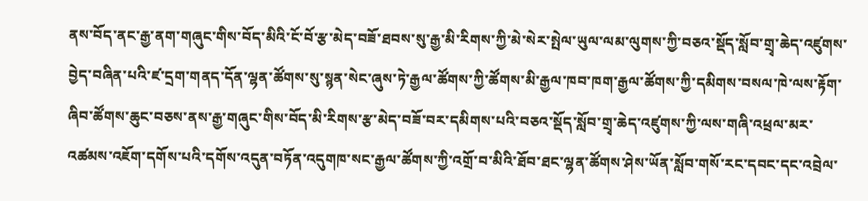ནས་བོད་ནང་རྒྱ་ནག་གཞུང་གིས་བོད་མིའི་ངོ་བོ་རྩ་མེད་བཟོ་ཐབས་སུ་རྒྱ་མི་རིགས་ཀྱི་མེ་སེར་སྤེལ་ཡུལ་ལམ་ལུགས་ཀྱི་བཅའ་སྡོད་སློབ་གྲྭ་ཆེད་འཛུགས་བྱེད་བཞིན་པའི་ཛ་དྲག་གནད་དོན་ལྷན་ཚོགས་སུ་སྙན་སེང་ཞུས་ཏེ་རྒྱལ་ཚོགས་ཀྱི་ཚོགས་མི་རྒྱལ་ཁབ་ཁག་རྒྱལ་ཚོགས་ཀྱི་དམིགས་བསལ་ཁེ་ལས་རྟོག་ཞིབ་ཚོགས་ཆུང་བཅས་ནས་རྒྱ་གཞུང་གིས་བོད་མི་རིགས་རྩ་མེད་བཟོ་བར་དམིགས་པའི་བཅའ་སྡོད་སློབ་གྲྭ་ཆེད་འཛུགས་ཀྱི་ལས་གཞི་འཕྲལ་མར་འཚམས་འཇོག་དགོས་པའི་དགོས་འདུན་བཏོན་འདུགཁ་སང་རྒྱལ་ཚོགས་ཀྱི་འགྲོ་བ་མིའི་ཐོབ་ཐང་ལྷན་ཚོགས་ཤེས་ཡོན་སློབ་གསོ་རང་དབང་དང་འབྲེལ་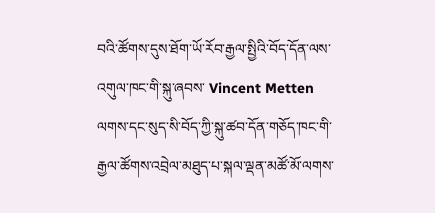བའི་ཚོགས་དུས་ཐོག་ཡོ་རོབ་རྒྱལ་སྤྱིའི་བོད་དོན་ལས་འགུལ་ཁང་གི་སྐུ་ཞབས་ Vincent Metten ལགས་དང་སུད་སི་བོད་ཀྱི་སྐུ་ཚབ་དོན་གཅོད་ཁང་གི་རྒྱལ་ཚོགས་འབྲེལ་མཐུད་པ་སྐལ་ལྡན་མཚོ་མོ་ལགས་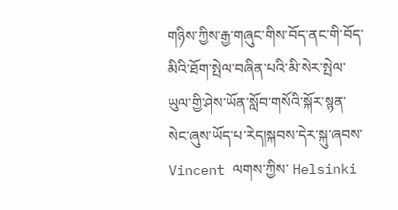གཉིས་ཀྱིས་རྒྱ་གཞུང་གིས་བོད་ནང་གི་བོད་མིའི་ཐོག་སྤེལ་བཞིན་པའི་མི་སེར་སྤེལ་ཡུལ་གྱི་ཤེས་ཡོན་སློབ་གསོའི་སྐོར་སྙན་སེང་ཞུས་ཡོད་པ་རེད།སྐབས་དེར་སྐུ་ཞབས་ Vincent ལགས་ཀྱིས་ Helsinki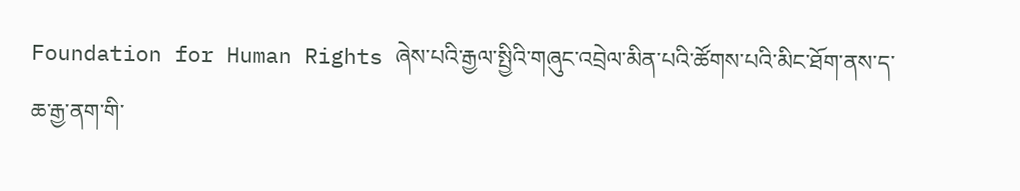Foundation for Human Rights ཞེས་པའི་རྒྱལ་སྤྱིའི་གཞུང་འབྲེལ་མིན་པའི་ཚོགས་པའི་མིང་ཐོག་ནས་ད་ཆ་རྒྱ་ནག་གི་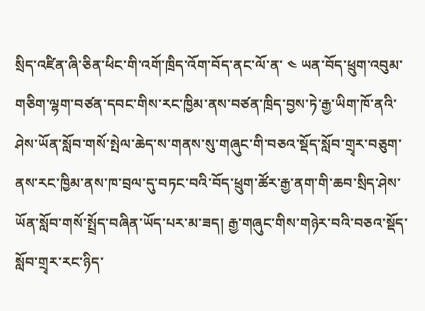སྲིད་འཛིན་ཞི་ཅིན་ཕིང་གི་འགོ་ཁྲིད་འོག་བོད་ནང་ལོ་ན་ ༤ ཡན་བོད་ཕྲུག་འབུམ་གཅིག་ལྷག་བཙན་དབང་གིས་རང་ཁྱིམ་ནས་བཙན་ཁྲིད་བྱས་ཏེ་རྒྱ་ཡིག་ཁོ་ནའི་ཤེས་ཡོན་སློབ་གསོ་སྤེལ་ཆེད་ས་གནས་སུ་གཞུང་གི་བཅའ་སྡོད་སློབ་གྲྭར་བཅུག་ནས་རང་ཁྱིམ་ནས་ཁ་བྲལ་དུ་བཏང་བའི་བོད་ཕྲུག་ཚོར་རྒྱ་ནག་གི་ཆབ་སྲིད་ཤེས་ཡོན་སློབ་གསོ་སྤྲོད་བཞིན་ཡོད་པར་མ་ཟད། རྒྱ་གཞུང་གིས་གཉེར་བའི་བཅའ་སྡོད་སློབ་གྲྭར་རང་ཉིད་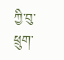ཀྱི་བུ་ཕྲུག་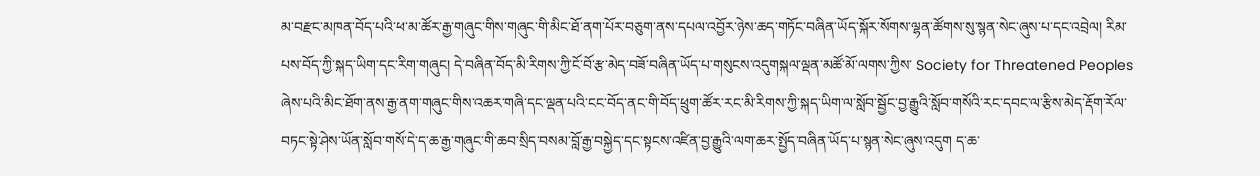མ་བརྫང་མཁན་བོད་པའི་ཕ་མ་ཚོར་རྒྱ་གཞུང་གིས་གཞུང་གི་མིང་ཐོ་ནག་པོར་བཅུག་ནས་དཔལ་འབྱོར་ཉེས་ཆད་གཏོང་བཞིན་ཡོད་སྐོར་སོགས་ལྷན་ཚོགས་སུ་སྙན་སེང་ཞུས་པ་དང་འབྲེལ། རིམ་པས་བོད་ཀྱི་སྐད་ཡིག་དང་རིག་གཞུང། དེ་བཞིན་བོད་མི་རིགས་ཀྱི་ངོ་བོ་རྩ་མེད་བཟོ་བཞིན་ཡོད་པ་གསུངས་འདུགསྐལ་ལྡན་མཚོ་མོ་ལགས་ཀྱིས་ Society for Threatened Peoples ཞེས་པའི་མིང་ཐོག་ནས་རྒྱ་ནག་གཞུང་གིས་འཆར་གཞི་དང་ལྡན་པའི་ངང་བོད་ནང་གི་བོད་ཕྲུག་ཚོར་རང་མི་རིགས་ཀྱི་སྐད་ཡིག་ལ་སློབ་སྦྱོང་བྱ་རྒྱུའི་སློབ་གསོའི་རང་དབང་ལ་རྩིས་མེད་རྡོག་རོལ་བཏང་སྟེ་ཤེས་ཡོན་སློབ་གསོ་དེ་ད་ཆ་རྒྱ་གཞུང་གི་ཆབ་སྲིད་བསམ་བློ་རྒྱ་བསྐྱེད་དང་སྟངས་འཛིན་བྱ་རྒྱུའི་ལག་ཆར་སྤྱོད་བཞིན་ཡོད་པ་སྙན་སེང་ཞུས་འདུག ད་ཆ་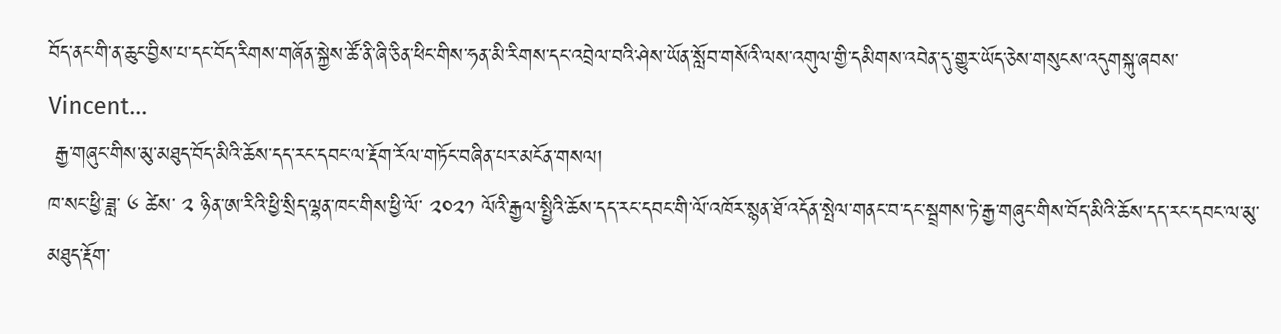བོད་ནང་གི་ན་ཆུང་བྱིས་པ་དང་བོད་རིགས་གཞོན་སྐྱེས་ཚོ་ནི་ཞི་ཅིན་ཕིང་གིས་ཧན་མི་རིགས་དང་འབྲེལ་བའི་ཤེས་ཡོན་སློབ་གསོའི་ལས་འགུལ་གྱི་དམིགས་འབེན་དུ་གྱུར་ཡོད་ཅེས་གསུངས་འདུགསྐུ་ཞབས་ Vincent...
 རྒྱ་གཞུང་གིས་མུ་མཐུད་བོད་མིའི་ཆོས་དད་རང་དབང་ལ་རྡོག་རོལ་གཏོང་བཞིན་པར་མངོན་གསལ།
ཁ་སང་ཕྱི་ཟླ་ ༦ ཚེས་ ༢ ཉིན་ཨ་རིའི་ཕྱི་སྲིད་ལྷན་ཁང་གིས་ཕྱི་ལོ་ ༢༠༢༡ ལོའི་རྒྱལ་སྤྱིའི་ཆོས་དད་རང་དབང་གི་ལོ་འཁོར་སྙན་ཐོ་འདོན་སྤེལ་གནང་བ་དང་སྦྲགས་ཏེ་རྒྱ་གཞུང་གིས་བོད་མིའི་ཆོས་དད་རང་དབང་ལ་མུ་མཐུད་རྡོག་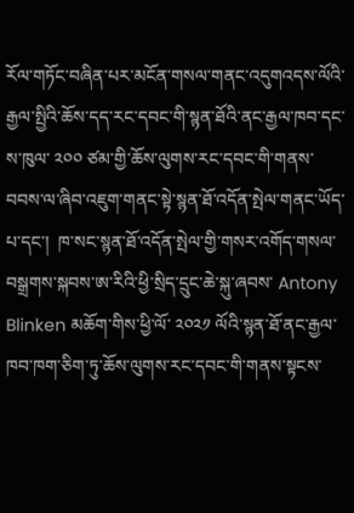རོལ་གཏོང་བཞིན་པར་མངོན་གསལ་གནང་འདུགའདས་ལོའི་རྒྱལ་སྤྱིའི་ཆོས་དད་རང་དབང་གི་སྙན་ཐོའི་ནང་རྒྱལ་ཁབ་དང་ས་ཁུལ་ ༢༠༠ ཙམ་གྱི་ཆོས་ལུགས་རང་དབང་གི་གནས་བབས་ལ་ཞིབ་འཇུག་གནང་སྟེ་སྙན་ཐོ་འདོན་སྤེལ་གནང་ཡོད་པ་དང་།  ཁ་སང་སྙན་ཐོ་འདོན་སྤེལ་གྱི་གསར་འགོད་གསལ་བསྒྲགས་སྐབས་ཨ་རིའི་ཕྱི་སྲིད་དྲུང་ཆེ་སྐུ་ཞབས་ Antony Blinken མཆོག་གིས་ཕྱི་ལོ་ ༢༠༢༡ ལོའི་སྙན་ཐོ་ནང་རྒྱལ་ཁབ་ཁག་ཅིག་ཏུ་ཆོས་ལུགས་རང་དབང་གི་གནས་སྟངས་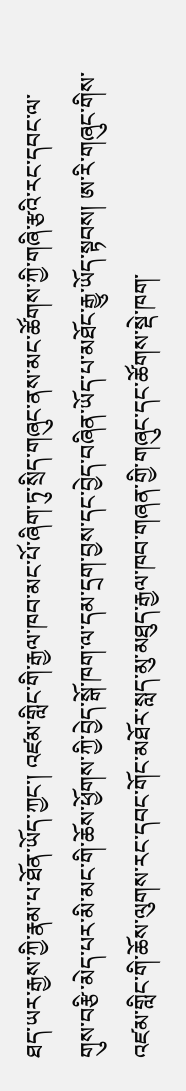ཐད་ཡར་རྒྱས་ཀྱི་རྣམ་པ་ཐོན་ཡོད་ཀྱང་། འཛམ་གླིང་གི་རྒྱལ་ཁབ་མང་པོ་ཞིག་ཏུ་སྲིད་གཞུང་ནས་མང་ཚོགས་ཀྱི་གཞི་རྩའི་རང་དབང་ལ་གུས་བརྩི་མེད་པར་མི་མང་གི་ཆོས་ཕྱོགས་ཀྱི་བྱེད་སྒོ་ཁག་ལ་དམ་དྲག་བྱས་དང་བྱེད་བཞིན་ཡོད་པ་མཐོང་རྒྱུ་ཡོད་སྟབས། ཨ་རི་གཞུང་གིས་འཛམ་གླིང་གི་ཆོས་ལུགས་རང་དབང་གོང་མཐོར་སླད་མུ་མཐུད་རྒྱལ་ཁབ་གཞན་གྱི་གཞུང་དང་ཚོགས་སྡེ་ཁག་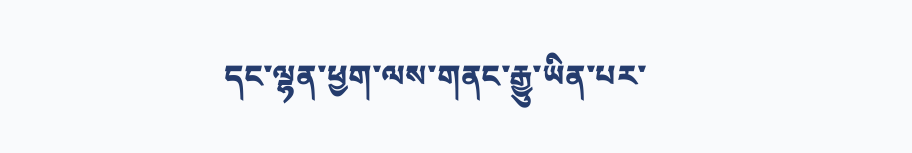དང་ལྷན་ཕྱག་ལས་གནང་རྒྱུ་ཡིན་པར་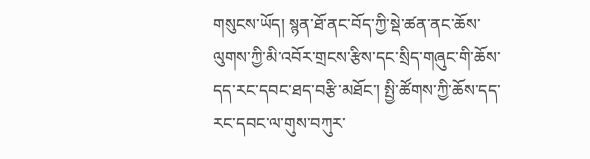གསུངས་ཡོད། སྙན་ཐོ་ནང་བོད་ཀྱི་སྡེ་ཚན་ནང་ཆོས་ལུགས་ཀྱི་མི་འབོར་གྲངས་རྩིས་དང་སྲིད་གཞུང་གི་ཆོས་དད་རང་དབང་ཐད་བརྩི་མཐོང་། སྤྱི་ཚོགས་ཀྱི་ཆོས་དད་རང་དབང་ལ་གུས་བཀུར་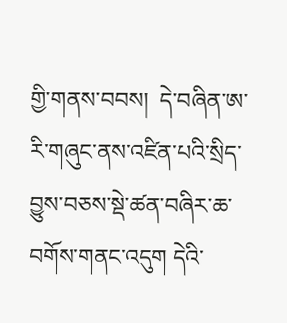གྱི་གནས་བབས།  དེ་བཞིན་ཨ་རི་གཞུང་ནས་འཛིན་པའི་སྲིད་བྱུས་བཅས་སྡེ་ཚན་བཞིར་ཆ་བགོས་གནང་འདུག དེའི་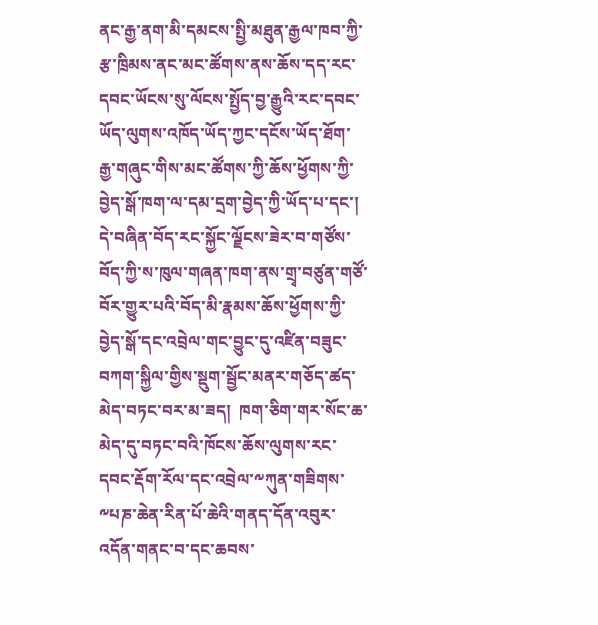ནང་རྒྱ་ནག་མི་དམངས་སྤྱི་མཐུན་རྒྱལ་ཁབ་ཀྱི་རྩ་ཁྲིམས་ནང་མང་ཚོགས་ནས་ཆོས་དད་རང་དབང་ཡོངས་སུ་ལོངས་སྤྱོད་བྱ་རྒྱུའི་རང་དབང་ཡོད་ལུགས་འཁོད་ཡོད་ཀྱང་དངོས་ཡོད་ཐོག་རྒྱ་གཞུང་གིས་མང་ཚོགས་ཀྱི་ཆོས་ཕྱོགས་ཀྱི་བྱེད་སྒོ་ཁག་ལ་དམ་དྲག་བྱེད་ཀྱི་ཡོད་པ་དང་། དེ་བཞིན་བོད་རང་སྐྱོང་ལྗོངས་ཟེར་བ་གཙོས་བོད་ཀྱི་ས་ཁུལ་གཞན་ཁག་ནས་གྲྭ་བཙུན་གཙོ་བོར་གྱུར་པའི་བོད་མི་རྣམས་ཆོས་ཕྱོགས་ཀྱི་བྱེད་སྒོ་དང་འབྲེལ་གང་བྱུང་དུ་འཛིན་བཟུང་བཀག་སྐྱིལ་གྱིས་སྡུག་སྦྱོང་མནར་གཅོད་ཚད་མེད་བཏང་བར་མ་ཟད།  ཁག་ཅིག་གར་སོང་ཆ་མེད་དུ་བཏང་བའི་ཁོངས་ཆོས་ལུགས་རང་དབང་རྡོག་རོལ་དང་འབྲེལ་༸ཀུན་གཟིགས་༸པཎ་ཆེན་རིན་པོ་ཆེའི་གནད་དོན་འབུར་འདོན་གནང་བ་དང་ཆབས་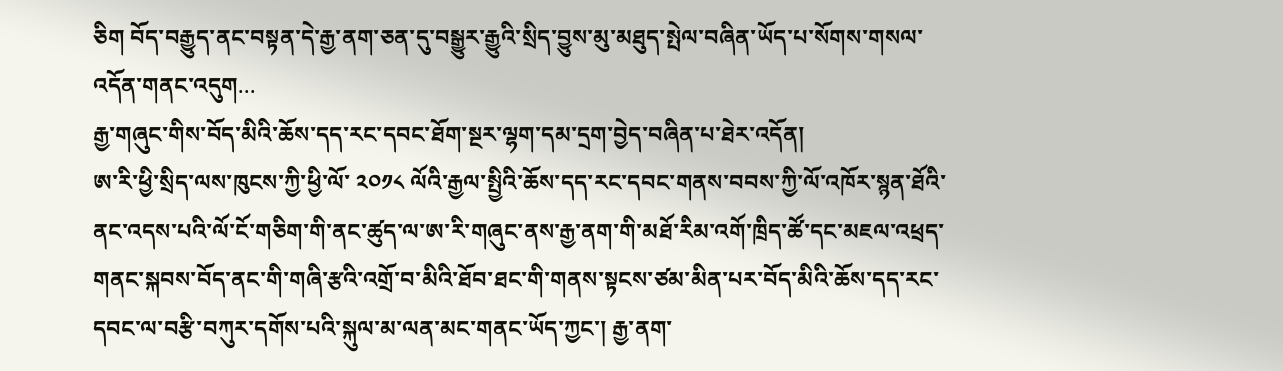ཅིག བོད་བརྒྱུད་ནང་བསྟན་དེ་རྒྱ་ནག་ཅན་དུ་བསྒྱུར་རྒྱུའི་སྲིད་བྱུས་མུ་མཐུད་སྤེལ་བཞིན་ཡོད་པ་སོགས་གསལ་འདོན་གནང་འདུག...
རྒྱ་གཞུང་གིས་བོད་མིའི་ཆོས་དད་རང་དབང་ཐོག་སྔར་ལྷག་དམ་དྲག་བྱེད་བཞིན་པ་ཐེར་འདོན།
ཨ་རི་ཕྱི་སྲིད་ལས་ཁུངས་ཀྱི་ཕྱི་ལོ་ ༢༠༡༨ ལོའི་རྒྱལ་སྤྱིའི་ཆོས་དད་རང་དབང་གནས་བབས་ཀྱི་ལོ་འཁོར་སྙན་ཐོའི་ནང་འདས་པའི་ལོ་ངོ་གཅིག་གི་ནང་ཚུད་ལ་ཨ་རི་གཞུང་ནས་རྒྱ་ནག་གི་མཐོ་རིམ་འགོ་ཁྲིད་ཚོ་དང་མཇལ་འཕྲད་གནང་སྐབས་བོད་ནང་གི་གཞི་རྩའི་འགྲོ་བ་མིའི་ཐོབ་ཐང་གི་གནས་སྟངས་ཙམ་མིན་པར་བོད་མིའི་ཆོས་དད་རང་དབང་ལ་བརྩི་བཀུར་དགོས་པའི་སྐུལ་མ་ལན་མང་གནང་ཡོད་ཀྱང་། རྒྱ་ནག་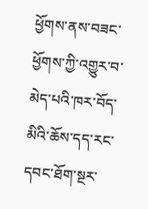ཕྱོགས་ནས་བཟང་ཕྱོགས་ཀྱི་འགྱུར་བ་མེད་པའི་ཁར་བོད་མིའི་ཆོས་དད་རང་དབང་ཐོག་སྔར་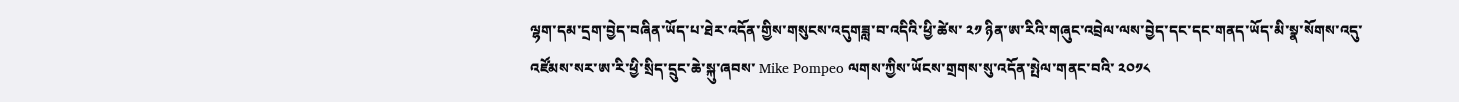ལྷག་དམ་དྲག་བྱེད་བཞིན་ཡོད་པ་ཐེར་འདོན་གྱིས་གསུངས་འདུགཟླ་བ་འདིའི་ཕྱི་ཚེས་ ༢༡ ཉིན་ཨ་རིའི་གཞུང་འབྲེལ་ལས་བྱེད་དང་དང་གནད་ཡོད་མི་སྣ་སོགས་འདུ་འཛོམས་སར་ཨ་རི་ཕྱི་སྲིད་དྲུང་ཆེ་སྐུ་ཞབས་ Mike Pompeo ལགས་ཀྱིས་ཡོངས་གྲགས་སུ་འདོན་སྤེལ་གནང་བའི་ ༢༠༡༨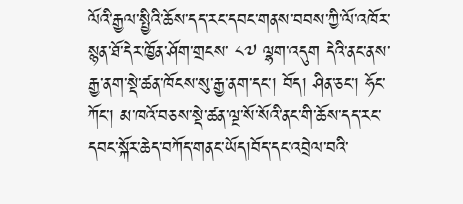ལོའི་རྒྱལ་སྤྱིའི་ཆོས་དད་རང་དབང་གནས་བབས་ཀྱི་ལོ་འཁོར་སྙན་ཐོ་དེར་ཁྱོན་ཤོག་གྲངས་ ༨༧ ལྷག་འདུག དེའི་ནང་ནས་རྒྱ་ནག་སྡེ་ཚན་ཁོངས་སུ་རྒྱ་ནག་དང་། བོད། ཤིན་ཅང་། ཧོང་ཀོང་། མ་ཁའོ་བཅས་སྡེ་ཚན་ལྔ་སོ་སོའི་ནང་གི་ཆོས་དད་རང་དབང་སྐོར་ཆེད་བཀོད་གནང་ཡོད།བོད་དང་འབྲེལ་བའི་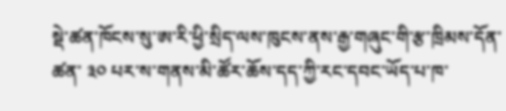སྡེ་ཚན་ཁོངས་སུ་ཨ་རི་ཕྱི་སྲིད་ལས་ཁུངས་ནས་རྒྱ་གཞུང་གི་རྩ་ཁྲིམས་དོན་ཚན་ ༣༠ པར་ས་གནས་མི་ཚོར་ཆོས་དད་ཀྱི་རང་དབང་ཡོད་པ་ཁ་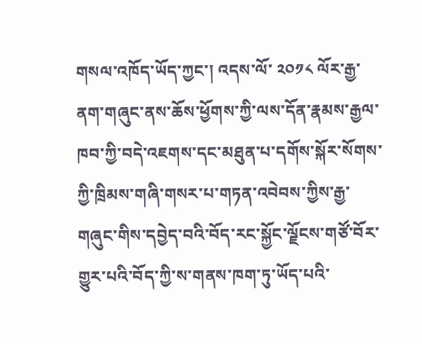གསལ་འཁོད་ཡོད་ཀྱང་། འདས་ལོ་ ༢༠༡༨ ལོར་རྒྱ་ནག་གཞུང་ནས་ཆོས་ཕྱོགས་ཀྱི་ལས་དོན་རྣམས་རྒྱལ་ཁབ་ཀྱི་བདེ་འཇགས་དང་མཐུན་པ་དགོས་སྐོར་སོགས་ཀྱི་ཁྲིམས་གཞི་གསར་པ་གཏན་འབེབས་ཀྱིས་རྒྱ་གཞུང་གིས་དབྱེད་བའི་བོད་རང་སྐྱོང་ལྗོངས་གཙོ་བོར་གྱུར་པའི་བོད་ཀྱི་ས་གནས་ཁག་ཏུ་ཡོད་པའི་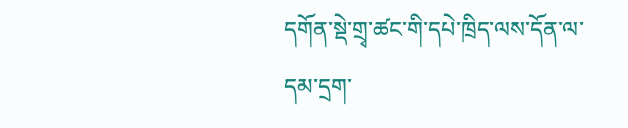དགོན་སྡེ་གྲྭ་ཚང་གི་དཔེ་ཁྲིད་ལས་དོན་ལ་དམ་དྲག་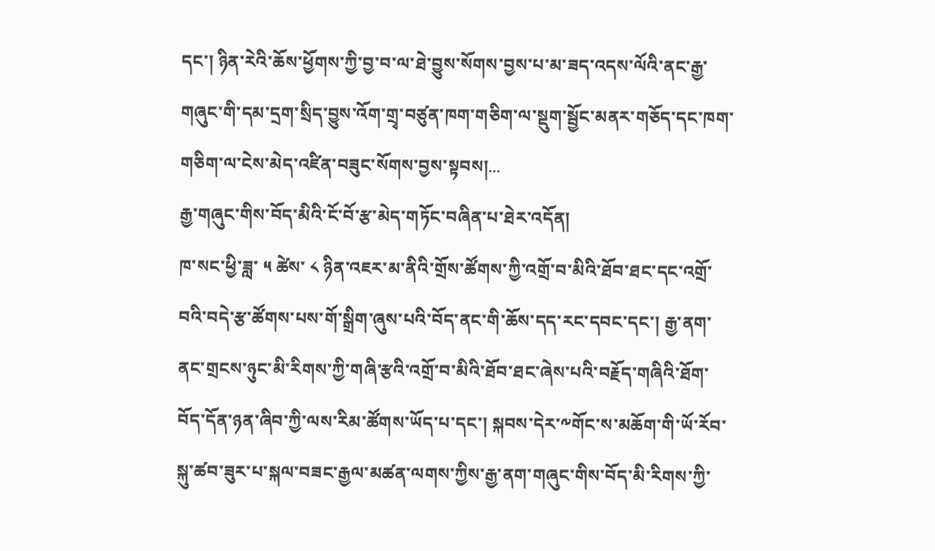དང་། ཉིན་རེའི་ཆོས་ཕྱོགས་ཀྱི་བྱ་བ་ལ་ཐེ་བྱུས་སོགས་བྱས་པ་མ་ཟད་འདས་ལོའི་ནང་རྒྱ་གཞུང་གི་དམ་དྲག་སྲིད་བྱུས་འོག་གྲྭ་བཙུན་ཁག་གཅིག་ལ་སྡུག་སྦྱོང་མནར་གཅོད་དང་ཁག་གཅིག་ལ་ངེས་མེད་འཛིན་བཟུང་སོགས་བྱས་སྟབས།...
རྒྱ་གཞུང་གིས་བོད་མིའི་ངོ་བོ་རྩ་མེད་གཏོང་བཞིན་པ་ཐེར་འདོན།
ཁ་སང་ཕྱི་ཟླ་ ༥ ཚེས་ ༨ ཉིན་འཇར་མ་ནིའི་གྲོས་ཚོགས་ཀྱི་འགྲོ་བ་མིའི་ཐོབ་ཐང་དང་འགྲོ་བའི་བདེ་རྩ་ཚོགས་པས་གོ་སྒྲིག་ཞུས་པའི་བོད་ནང་གི་ཆོས་དད་རང་དབང་དང་། རྒྱ་ནག་ནང་གྲངས་ཉུང་མི་རིགས་ཀྱི་གཞི་རྩའི་འགྲོ་བ་མིའི་ཐོབ་ཐང་ཞེས་པའི་བརྗོད་གཞིའི་ཐོག་བོད་དོན་ཉན་ཞིབ་ཀྱི་ལས་རིམ་ཚོགས་ཡོད་པ་དང་། སྐབས་དེར་༸གོང་ས་མཆོག་གི་ཡོ་རོབ་སྐུ་ཚབ་ཟུར་པ་སྐལ་བཟང་རྒྱལ་མཚན་ལགས་ཀྱིས་རྒྱ་ནག་གཞུང་གིས་བོད་མི་རིགས་ཀྱི་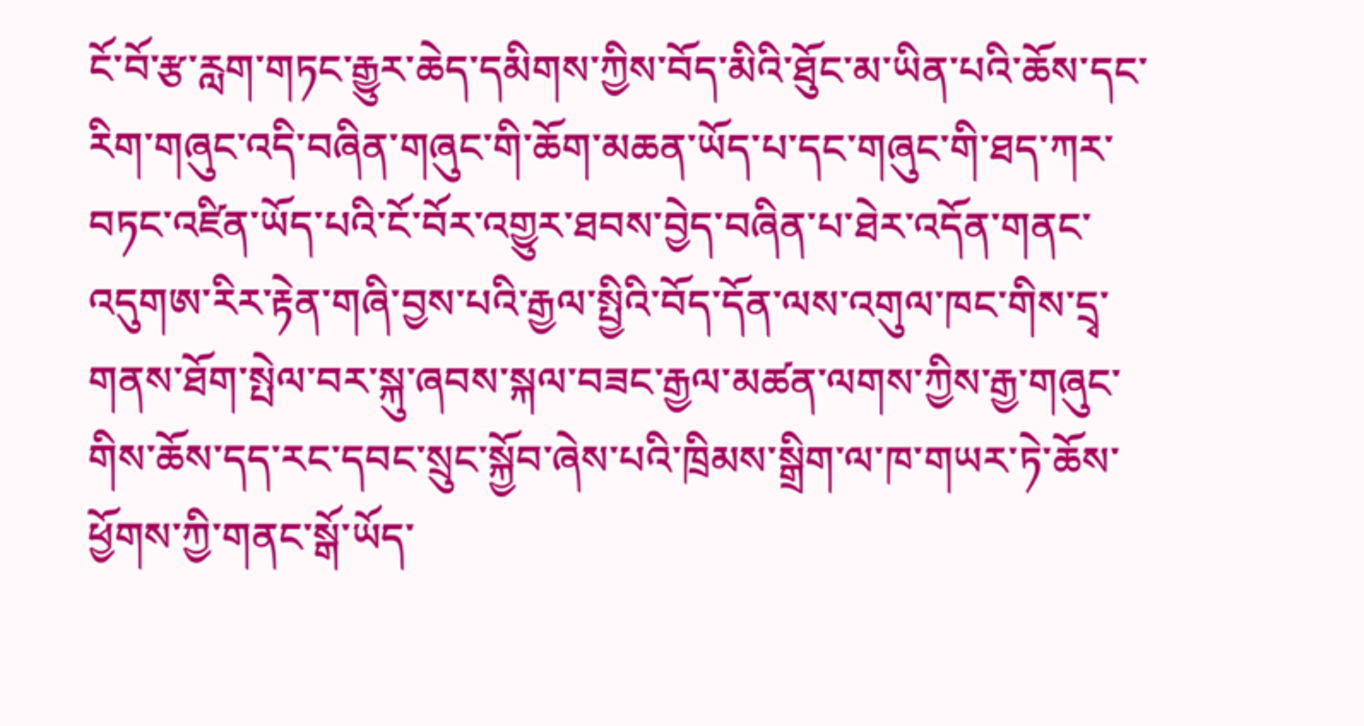ངོ་བོ་རྩ་རླག་གཏང་རྒྱུར་ཆེད་དམིགས་ཀྱིས་བོད་མིའི་ཐོུང་མ་ཡིན་པའི་ཆོས་དང་རིག་གཞུང་འདི་བཞིན་གཞུང་གི་ཆོག་མཆན་ཡོད་པ་དང་གཞུང་གི་ཐད་ཀར་བཏང་འཛིན་ཡོད་པའི་ངོ་བོར་འགྱུར་ཐབས་བྱེད་བཞིན་པ་ཐེར་འདོན་གནང་འདུགཨ་རིར་རྟེན་གཞི་བྱས་པའི་རྒྱལ་སྤྱིའི་བོད་དོན་ལས་འགུལ་ཁང་གིས་དྲྭ་གནས་ཐོག་སྤེལ་བར་སྐུ་ཞབས་སྐལ་བཟང་རྒྱལ་མཚན་ལགས་ཀྱིས་རྒྱ་གཞུང་གིས་ཆོས་དད་རང་དབང་སྲུང་སྐྱོབ་ཞེས་པའི་ཁྲིམས་སྒྲིག་ལ་ཁ་གཡར་ཏེ་ཆོས་ཕྱོགས་ཀྱི་གནང་སྒོ་ཡོད་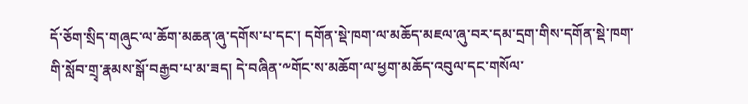དོ་ཅོག་སྲིད་གཞུང་ལ་ཆོག་མཆན་ཞུ་དགོས་པ་དང་། དགོན་སྡེ་ཁག་ལ་མཆོད་མཇལ་ཞུ་བར་དམ་དྲག་གིས་དགོན་སྡེ་ཁག་གི་སློབ་གྲྭ་རྣམས་སྒོ་བརྒྱབ་པ་མ་ཟད། དེ་བཞིན་༸གོང་ས་མཆོག་ལ་ཕྱག་མཆོད་འབུལ་དང་གསོལ་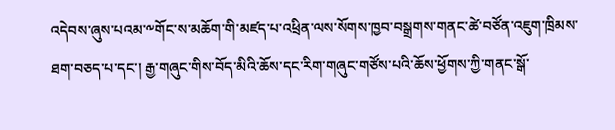འདེབས་ཞུས་པའམ་༸གོང་ས་མཆོག་གི་མཛད་པ་འཕྲིན་ལས་སོགས་ཁྱབ་བསྒྲགས་གནང་ཚེ་བཙོན་འཇུག་ཁྲིམས་ཐག་བཅད་པ་དང་། རྒྱ་གཞུང་གིས་བོད་མིའི་ཆོས་དང་རིག་གཞུང་གཙོས་པའི་ཆོས་ཕྱོགས་ཀྱི་གནང་སྒོ་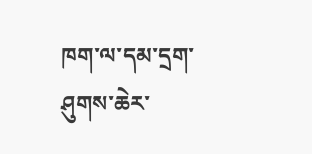ཁག་ལ་དམ་དྲག་ཤུགས་ཆེར་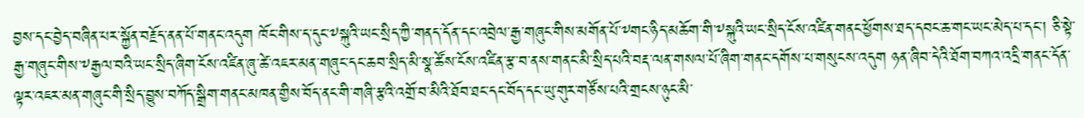བྱས་དང་བྱེད་བཞིན་པར་སྐྱོན་བརྗོད་ནན་པོ་གནང་འདུག ཁོང་གིས་ད་དུང་༸སྐུའི་ཡང་སྲིད་ཀྱི་གནད་དོན་དང་འབྲེལ་རྒྱ་གཞུང་གིས་མགོན་པོ་༸གང་ཉིད་མཆོག་གི་༸སྐུའི་ཡང་སྲིད་ངོས་འཛིན་གནང་ཕྱོགས་ཐད་དབང་ཆ་གང་ཡང་མེད་པ་དང་། ཅི་སྟེ་རྒྱ་གཞུང་གིས་༸རྒྱལ་བའི་ཡང་སྲིད་ཞིག་ངོས་འཛིན་ཞུ་ཚེ་འཇར་མན་གཞུང་དང་ཆབ་སྲིད་མི་སྣ་ཚོས་ངོས་འཛིན་རྩ་བ་ནས་གནང་མི་སྲིད་པའི་བརྡ་ལན་གསལ་པོ་ཞིག་གནང་དགོས་པ་གསུངས་འདུག ཉན་ཞིབ་དེའི་ཐོག་བཀའ་འདྲི་གནང་དོན་ལྟར་འཇར་མན་གཞུང་གི་སྲིད་བྱུས་བཀོད་སྒྲིག་གནང་མཁན་གྱིས་བོད་ནང་གི་གཞི་རྩའི་འགྲོ་བ་མིའི་ཐོབ་ཐང་དང་བོད་དང་ཡུ་གུར་གཙོས་པའི་གྲངས་ཉུང་མི་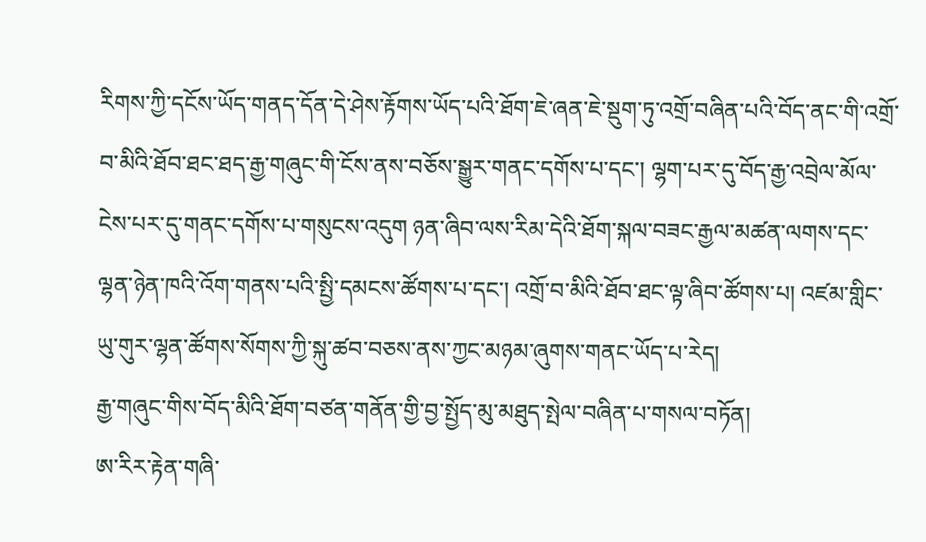རིགས་ཀྱི་དངོས་ཡོད་གནད་དོན་དེ་ཤེས་རྟོགས་ཡོད་པའི་ཐོག་ཇེ་ཞན་ཇེ་སྡུག་ཏུ་འགྲོ་བཞིན་པའི་བོད་ནང་གི་འགྲོ་བ་མིའི་ཐོབ་ཐང་ཐད་རྒྱ་གཞུང་གི་ངོས་ནས་བཅོས་སྒྱུར་གནང་དགོས་པ་དང་། ལྷག་པར་དུ་བོད་རྒྱ་འབྲེལ་མོལ་ངེས་པར་དུ་གནང་དགོས་པ་གསུངས་འདུག ཉན་ཞིབ་ལས་རིམ་དེའི་ཐོག་སྐལ་བཟང་རྒྱལ་མཚན་ལགས་དང་ལྷན་ཉེན་ཁའི་འོག་གནས་པའི་སྤྱི་དམངས་ཚོགས་པ་དང་། འགྲོ་བ་མིའི་ཐོབ་ཐང་ལྟ་ཞིབ་ཚོགས་པ། འཛམ་གླིང་ཡུ་གུར་ལྷན་ཚོགས་སོགས་ཀྱི་སྐུ་ཚབ་བཅས་ནས་ཀྱང་མཉམ་ཞུགས་གནང་ཡོད་པ་རེད།
རྒྱ་གཞུང་གིས་བོད་མིའི་ཐོག་བཙན་གནོན་གྱི་བྱ་སྤྱོད་མུ་མཐུད་སྤེལ་བཞིན་པ་གསལ་བཏོན།
ཨ་རིར་རྟེན་གཞི་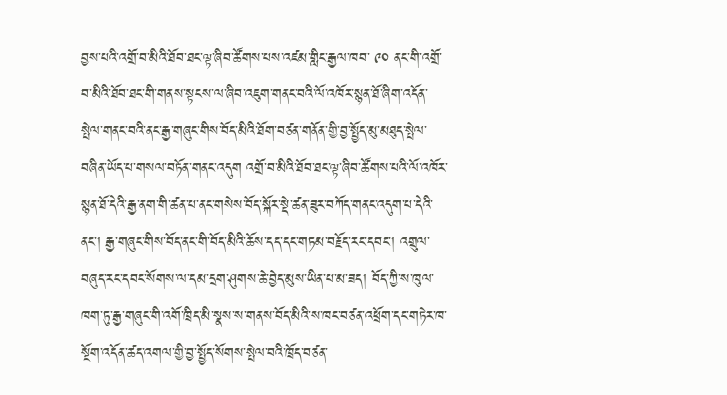བྱས་པའི་འགྲོ་བ་མིའི་ཐོབ་ཐང་ལྟ་ཞིབ་ཚོགས་པས་འཛམ་གླིང་རྒྱལ་ཁབ་ ༩༠ ནང་གི་འགྲོ་བ་མིའི་ཐོབ་ཐང་གི་གནས་སྟངས་ལ་ཞིབ་འཇུག་གནང་བའི་ལོ་འཁོར་སྙན་ཐོ་ཞིག་འདོན་སྤེལ་གནང་བའི་ནང་རྒྱ་གཞུང་གིས་བོད་མིའི་ཐོག་བཙན་གནོན་གྱི་བྱ་སྤྱོད་མུ་མཐུད་སྤེལ་བཞིན་ཡོད་པ་གསལ་བཏོན་གནང་འདུག འགྲོ་བ་མིའི་ཐོབ་ཐང་ལྟ་ཞིབ་ཚོགས་པའི་ལོ་འཁོར་སྙན་ཐོ་དེའི་རྒྱ་ནག་གི་ཚན་པ་ནང་གསེས་བོད་སྐོར་སྡེ་ཚན་ཟུར་བཀོད་གནང་འདུག་པ་དེའི་ནང་། རྒྱ་གཞུང་གིས་བོད་ནང་གི་བོད་མིའི་ཆོས་དད་དང་གཏམ་བརྗོད་རང་དབང་། འགྲུལ་བཞུད་རང་དབང་སོགས་ལ་དམ་དྲག་ཤུགས་ཆེ་བྱེད་མུས་ཡིན་པ་མ་ཟད། བོད་ཀྱི་ས་ཁུལ་ཁག་ཏུ་རྒྱ་གཞུང་གི་འགོ་ཁྲིད་མི་སྣས་ས་གནས་བོད་མིའི་ས་ཁང་བཙན་འཕྲོག་དང་གཏེར་ཁ་སྔོག་འདོན་ཚད་འགལ་གྱི་བྱ་སྤྱོད་སོགས་སྤེལ་བའི་ཁྲོད་བཙན་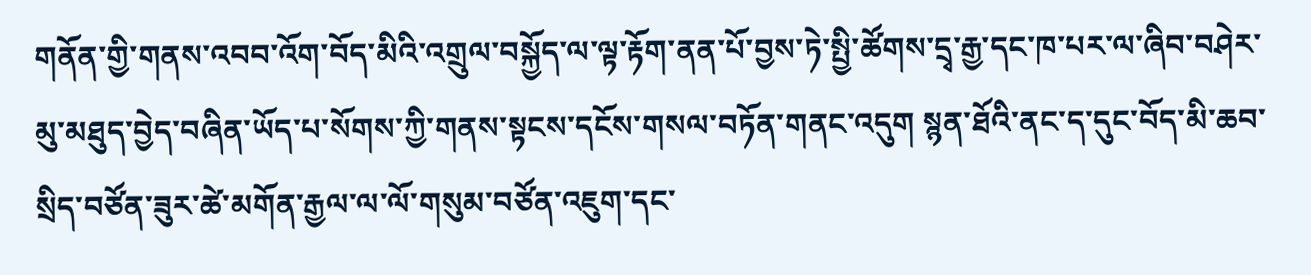གནོན་གྱི་གནས་འབབ་འོག་བོད་མིའི་འགྲུལ་བསྐྱོད་ལ་ལྟ་རྟོག་ནན་པོ་བྱས་ཏེ་སྤྱི་ཚོགས་དྲྭ་རྒྱ་དང་ཁ་པར་ལ་ཞིབ་བཤེར་མུ་མཐུད་བྱེད་བཞིན་ཡོད་པ་སོགས་ཀྱི་གནས་སྟངས་དངོས་གསལ་བཏོན་གནང་འདུག སྙན་ཐོའི་ནང་ད་དུང་བོད་མི་ཆབ་སྲིད་བཙོན་ཟུར་ཚེ་མགོན་རྒྱལ་ལ་ལོ་གསུམ་བཙོན་འཇུག་དང་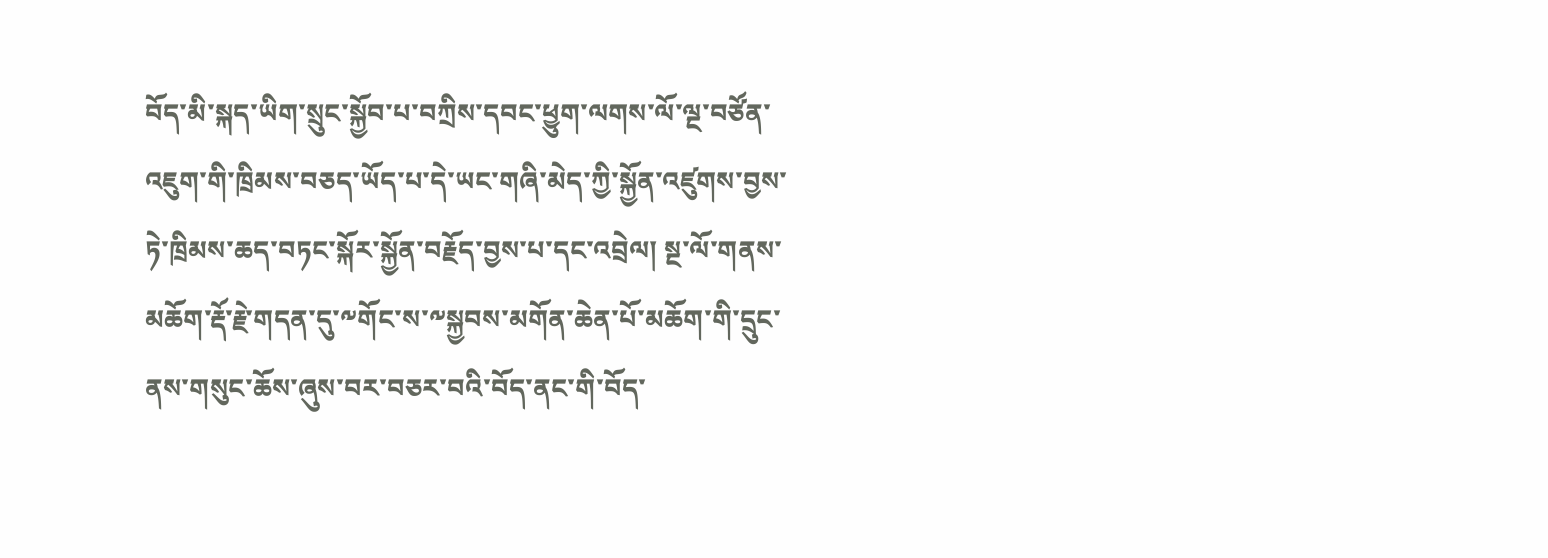བོད་མི་སྐད་ཡིག་སྲུང་སྐྱོབ་པ་བཀྲིས་དབང་ཕྱུག་ལགས་ལོ་ལྔ་བཙོན་འཇུག་གི་ཁྲིམས་བཅད་ཡོད་པ་དེ་ཡང་གཞི་མེད་ཀྱི་སྐྱོན་འཛུགས་བྱས་ཏེ་ཁྲིམས་ཆད་བཏང་སྐོར་སྐྱོན་བརྗོད་བྱས་པ་དང་འབྲེལ། སྔ་ལོ་གནས་མཆོག་རྡོ་རྗེ་གདན་དུ་༸གོང་ས་༸སྐྱབས་མགོན་ཆེན་པོ་མཆོག་གི་དྲུང་ནས་གསུང་ཆོས་ཞུས་བར་བཅར་བའི་བོད་ནང་གི་བོད་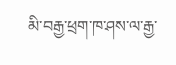མི་བརྒྱ་ཕྲག་ཁ་ཤས་ལ་རྒྱ་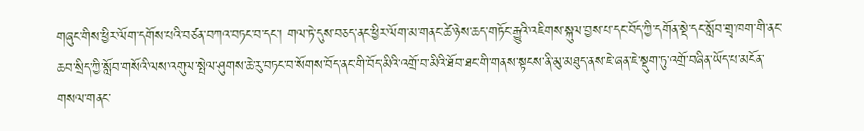གཞུང་གིས་ཕྱིར་ལོག་དགོས་པའི་བཙན་བཀའ་བཏང་བ་དང་། གལ་ཏེ་དུས་བཅད་ནང་ཕྱིར་ལོག་མ་གནང་ཚེ་ཉེས་ཆད་གཏོང་རྒྱུའི་འཇིགས་སྐུལ་བྱས་པ་དང་བོད་ཀྱི་དགོན་སྡེ་དང་སློབ་གྲྭ་ཁག་གི་ནང་ཆབ་སྲིད་ཀྱི་སློབ་གསོའི་ལས་འགུལ་སྤེལ་ཤུགས་ཆེ་རུ་བཏང་བ་སོགས་བོད་ནང་གི་བོད་མིའི་འགྲོ་བ་མིའི་ཐོབ་ཐང་གི་གནས་སྟངས་ནི་མུ་མཐུད་ནས་ཇེ་ཞན་ཇེ་སྡུག་ཏུ་འགྲོ་བཞིན་ཡོད་པ་མངོན་གསལ་གནང་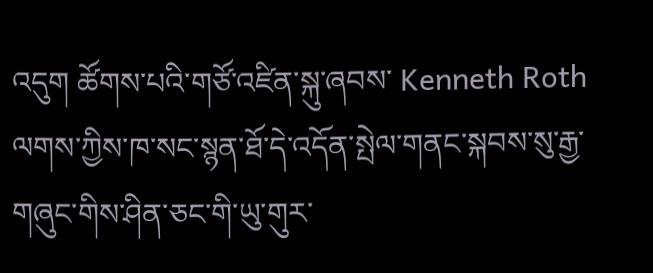འདུག ཚོགས་པའི་གཙོ་འཛིན་སྐུ་ཞབས་ Kenneth Roth ལགས་ཀྱིས་ཁ་སང་སྙན་ཐོ་དེ་འདོན་སྤེལ་གནང་སྐབས་སུ་རྒྱ་གཞུང་གིས་ཤིན་ཅང་གི་ཡུ་གུར་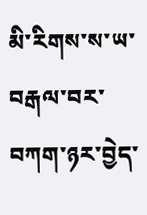མི་རིགས་ས་ཡ་བརྒལ་བར་བཀག་ཉར་བྱེད་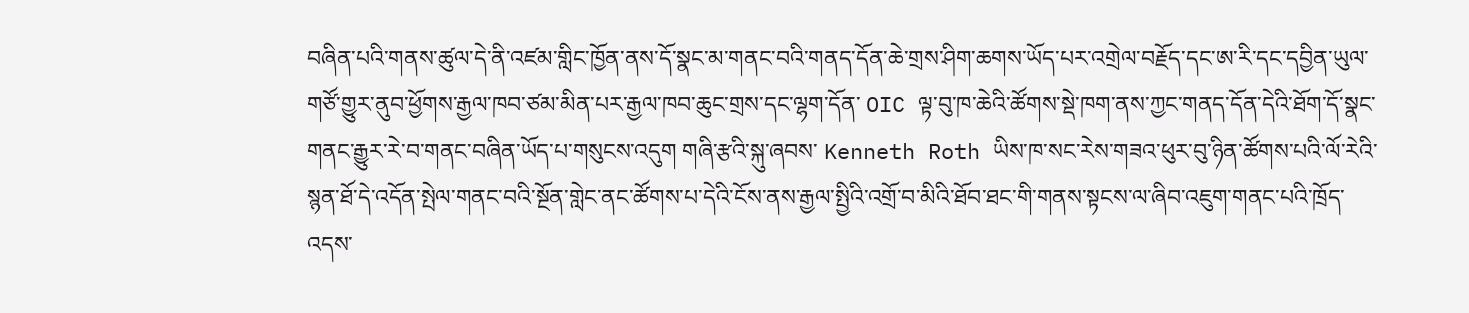བཞིན་པའི་གནས་ཚུལ་དེ་ནི་འཛམ་གླིང་ཁྱོན་ནས་དོ་སྣང་མ་གནང་བའི་གནད་དོན་ཆེ་གྲས་ཤིག་ཆགས་ཡོད་པར་འགྲེལ་བརྗོད་དང་ཨ་རི་དང་དབྱིན་ཡུལ་གཙོ་གྱུར་ནུབ་ཕྱོགས་རྒྱལ་ཁབ་ཙམ་མིན་པར་རྒྱལ་ཁབ་ཆུང་གྲས་དང་ལྷག་དོན་ OIC ལྟ་བུ་ཁ་ཆེའི་ཚོགས་སྡེ་ཁག་ནས་ཀྱང་གནད་དོན་དེའི་ཐོག་དོ་སྣང་གནང་རྒྱུར་རེ་བ་གནང་བཞིན་ཡོད་པ་གསུངས་འདུག གཞི་རྩའི་སྐུ་ཞབས་ Kenneth Roth ཡིས་ཁ་སང་རེས་གཟའ་ཕུར་བུ་ཉིན་ཚོགས་པའི་ལོ་རེའི་སྙན་ཐོ་དེ་འདོན་སྤེལ་གནང་བའི་སྔོན་གླེང་ནང་ཚོགས་པ་དེའི་ངོས་ནས་རྒྱལ་སྤྱིའི་འགྲོ་བ་མིའི་ཐོབ་ཐང་གི་གནས་སྟངས་ལ་ཞིབ་འཇུག་གནང་པའི་ཁྲོད་འདས་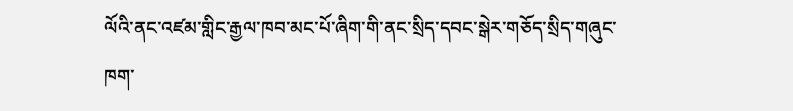ལོའི་ནང་འཛམ་གླིང་རྒྱལ་ཁབ་མང་པོ་ཞིག་གི་ནང་སྲིད་དབང་སྒེར་གཅོད་སྲིད་གཞུང་ཁག་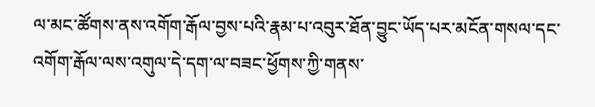ལ་མང་ཚོགས་ནས་འགོག་རྒོལ་བྱས་པའི་རྣམ་པ་འབུར་ཐོན་བྱུང་ཡོད་པར་མངོན་གསལ་དང་འགོག་རྒོལ་ལས་འགུལ་དེ་དག་ལ་བཟང་ཕྱོགས་ཀྱི་གནས་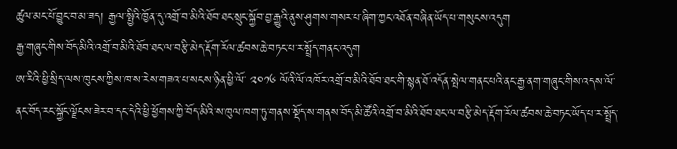ཚུལ་མང་པོ་བྱུང་བ་མ་ཟད། རྒྱལ་སྤྱིའི་ཁྱོན་དུ་འགྲོ་བ་མིའི་ཐོབ་ཐང་སྲུང་སྐྱོབ་བྱ་རྒྱུའི་ནུས་ཤུགས་གསར་པ་ཞིག་ཀྱང་འཐོན་བཞིན་ཡོད་པ་གསུངས་འདུག
རྒྱ་གཞུང་གིས་བོད་མིའི་འགྲོ་བ་མིའི་ཐོབ་ཐང་ལ་བརྩི་མེད་རྡོག་རོལ་ཚབས་ཆེ་བཏང་པ་ར་སྤྲོད་གནང་འདུག
ཨ་རིའི་ཕྱི་སྲིད་ལས་ཁུངས་ཀྱིས་ཁ་ས་རེས་གཟའ་པ་སངས་ཉིན་ཕྱི་ལོ་ ༢༠༡༦ ལོའི་ལོ་འཁོར་འགྲོ་བ་མིའི་ཐོབ་ཐང་གི་སྙན་ཐོ་འདོན་སྤེལ་གནང་པའི་ནང་རྒྱ་ནག་གཞུང་གིས་འདས་ལོ་ནང་བོད་རང་སྐྱོང་ལྗོངས་ཟེར་བ་དང་དེའི་ཕྱི་ཕྱོགས་ཀྱི་བོད་མིའི་ས་ཁུལ་ཁག་ཏུ་གནས་སྡོད་ས་གནས་བོད་མི་ཚོའི་འགྲོ་བ་མིའི་ཐོབ་ཐང་ལ་བརྩི་མེད་རྡོག་རོལ་ཚབས་ཆེ་བཏང་ཡོད་པ་ར་སྤྲོད་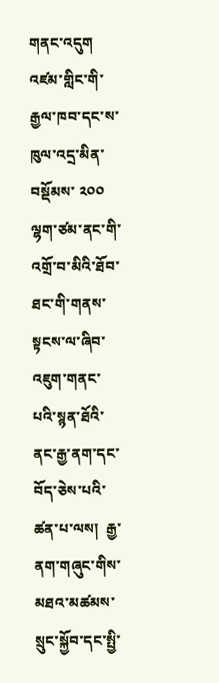གནང་འདུག འཛམ་གླིང་གི་རྒྱལ་ཁབ་དང་ས་ཁུལ་འདྲ་མིན་བསྡོམས་ ༢༠༠ ལྷག་ཙམ་ནང་གི་འགྲོ་བ་མིའི་ཐོབ་ཐང་གི་གནས་སྟངས་ལ་ཞིབ་འཇུག་གནང་པའི་སྙན་ཐོའི་ནང་རྒྱ་ནག་དང་བོད་ཅེས་པའི་ཚན་པ་ལས།  རྒྱ་ནག་གཞུང་གིས་མཐའ་མཚམས་སྲུང་སྐྱོབ་དང་སྤྱི་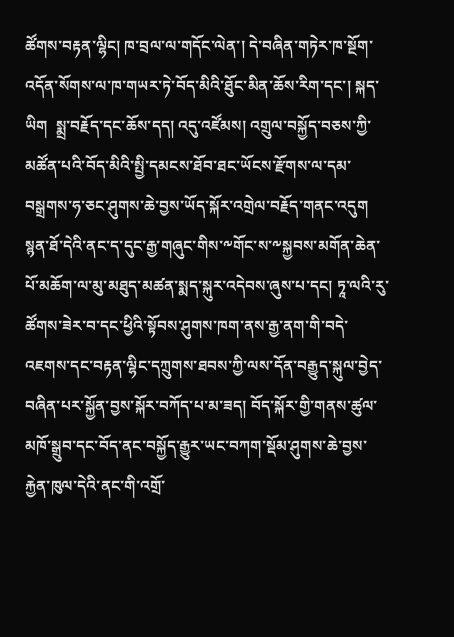ཚོགས་བརྟན་ལྷིང། ཁ་བྲལ་ལ་གདོང་ལེན་། དེ་བཞིན་གཏེར་ཁ་སྔོག་འདོན་སོགས་ལ་ཁ་གཡར་ཏེ་བོད་མིའི་ཐོུང་མིན་ཆོས་རིག་དང་། སྐད་ཡིག  སྨྲ་བརྗོད་དང་ཆོས་དད། འདུ་འཛོམས། འགྲུལ་བསྐྱོད་བཅས་ཀྱི་མཚོན་པའི་བོད་མིའི་སྤྱི་དམངས་ཐོབ་ཐང་ཡོངས་རྫོགས་ལ་དམ་བསྒྲགས་ཧ་ཅང་ཤུགས་ཆེ་བྱས་ཡོད་སྐོར་འགྲེལ་བརྗོད་གནང་འདུག སྙན་ཐོ་དེའི་ནང་ད་དུང་རྒྱ་གཞུང་གིས་༸གོང་ས་༸སྐྱབས་མགོན་ཆེན་པོ་མཆོག་ལ་མུ་མཐུད་མཚན་སྨད་སྐུར་འདེབས་ཞུས་པ་དང། ཏཱ་ལའི་རུ་ཚོགས་ཟེར་བ་དང་ཕྱིའི་སྟོབས་ཤུགས་ཁག་ནས་རྒྱ་ནག་གི་བདེ་འཇགས་དང་བརྟན་ལྷིང་དཀྲུགས་ཐབས་ཀྱི་ལས་དོན་བརྒྱུད་སྐུལ་བྱེད་བཞིན་པར་སྐྱོན་བྱས་སྐོར་བཀོད་པ་མ་ཟད། བོད་སྐོར་གྱི་གནས་ཚུལ་མཁོ་སྒྲུབ་དང་བོད་ནང་བསྐྱོད་རྒྱུར་ཡང་བཀག་སྡོམ་ཤུགས་ཆེ་བྱས་རྐྱེན་ཁུལ་དེའི་ནང་གི་འགྲོ་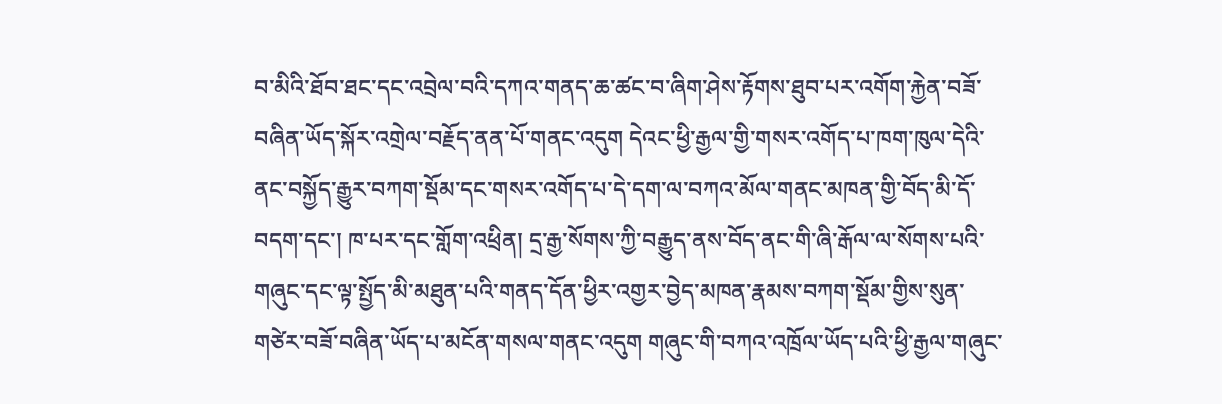བ་མིའི་ཐོབ་ཐང་དང་འབྲེལ་བའི་དཀའ་གནད་ཆ་ཚང་བ་ཞིག་ཤེས་རྟོགས་ཐུབ་པར་འགོག་རྐྱེན་བཟོ་བཞིན་ཡོད་སྐོར་འགྲེལ་བརྗོད་ནན་པོ་གནང་འདུག དེའང་ཕྱི་རྒྱལ་གྱི་གསར་འགོད་པ་ཁག་ཁུལ་དེའི་ནང་བསྐྱོད་རྒྱུར་བཀག་སྡོམ་དང་གསར་འགོད་པ་དེ་དག་ལ་བཀའ་མོལ་གནང་མཁན་གྱི་བོད་མི་དོ་བདག་དང་། ཁ་པར་དང་གློག་འཕྲིན། དྲ་རྒྱ་སོགས་ཀྱི་བརྒྱུད་ནས་བོད་ནང་གི་ཞི་རྒོལ་ལ་སོགས་པའི་གཞུང་དང་ལྟ་སྤྱོད་མི་མཐུན་པའི་གནད་དོན་ཕྱིར་འགྱར་བྱེད་མཁན་རྣམས་བཀག་སྡོམ་གྱིས་སུན་གཙེར་བཟོ་བཞིན་ཡོད་པ་མངོན་གསལ་གནང་འདུག གཞུང་གི་བཀའ་འཁྲོལ་ཡོད་པའི་ཕྱི་རྒྱལ་གཞུང་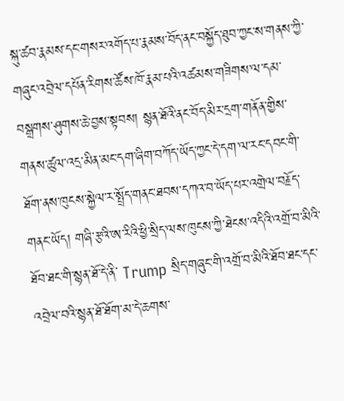སྐུ་ཚབ་རྣམས་དང་གསར་འགོད་པ་རྣམས་བོད་ནང་བསྐྱོད་ཐུབ་ཀྱང་ས་གནས་ཀྱི་གཞུང་འབྲེལ་དཔོན་རིགས་ཚོས་ཁོ་རྣམ་པའི་འཚམས་གཟིགས་ལ་དམ་བསྒྲགས་ཤུགས་ཆེ་བྱས་སྟབས། སྙན་ཐོའི་ནང་བོད་མིར་དྲག་གནོན་གྱིས་གནས་ཚུལ་འདྲ་མིན་མང་དག་ཞིག་བཀོད་ཡོད་ཀྱང་དེ་དག་ལ་རང་དབང་གི་ཐོག་ནས་ཁུངས་སྐྱེལ་ར་སྤྲོད་གནང་ཐབས་དཀའ་བ་ཡོད་པར་འགྲེལ་བརྗོད་གནང་ཡོད། གཞི་རྩའི་ཨ་རིའི་ཕྱི་སྲིད་ལས་ཁུངས་ཀྱི་ཐེངས་འདིའི་འགྲོ་བ་མིའི་ཐོབ་ཐང་གི་སྙན་ཐོ་དེ་ནི་ Trump སྲིད་གཞུང་གི་འགྲོ་བ་མིའི་ཐོབ་ཐང་དང་འབྲེལ་བའི་སྙན་ཐོ་ཐོག་མ་དེ་ཆགས་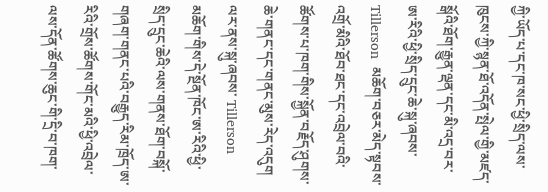ཀྱི་ཡོད་པ་དང་ཁ་སང་ཕྱི་སྲིད་ལས་ཁུངས་ཀྱི་སྙན་ཐོ་འདོན་སྤེལ་གྱི་མཛད་སྒོའི་ཐོག་རྒྱུན་ལྡན་དང་མི་འདྲ་བར་ཨ་རིའི་ཕྱི་སྲིད་དྲུང་ཆེ་སྐུ་ཞབས་ Tillerson  མཆོག་བཅར་མེད་སྟབས་འགྲོ་མིའི་ཐོབ་ཐང་དང་འབྲེལ་བའི་ཚོགས་པ་ཁག་གིས་སྐྱོན་བརྗོད་ཤུགས་ཆེ་གནང་དང་གནང་མུས་རེད་འདུག ལར་ནས་སྐུ་ཞབས་ Tillerson  མཆོག་གིས་དེ་སྔོན་ཁོང་ཨ་རིའི་ཕྱི་སྲིད་དྲུང་ཆེའི་ལས་གནས་ཐོག་བསྐོ་གཞག་གནང་པའི་བརྒྱུད་རིམ་ཁྲོད་ཨ་རིའི་གྲོས་ཚོགས་གོང་མའི་ཕྱི་འབྲེལ་ལས་དོན་ཚོགས་ཆུང་གི་དྲི་བ་ཁག་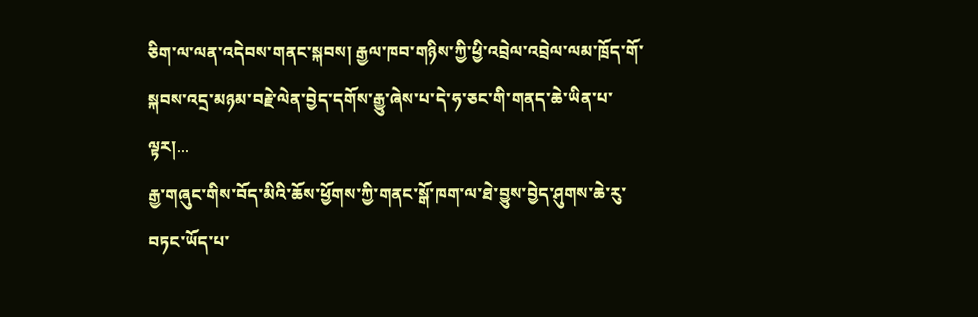ཅིག་ལ་ལན་འདེབས་གནང་སྐབས། རྒྱལ་ཁབ་གཉིས་ཀྱི་ཕྱི་འབྲེལ་འབྲེལ་ལམ་ཁྲོད་གོ་སྐབས་འདྲ་མཉམ་བརྗེ་ལེན་བྱེད་དགོས་རྒྱུ་ཞེས་པ་དེ་ཧ་ཅང་གི་གནད་ཆེ་ཡིན་པ་ལྟར།...
རྒྱ་གཞུང་གིས་བོད་མིའི་ཆོས་ཕྱོགས་ཀྱི་གནང་སྒོ་ཁག་ལ་ཐེ་བྱུས་བྱེད་ཤུགས་ཆེ་རུ་བཏང་ཡོད་པ་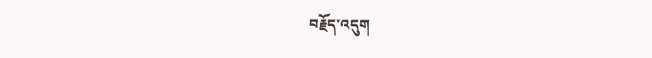བརྗོད་འདུག